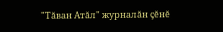"Тăван Атăл" журналăн çĕнĕ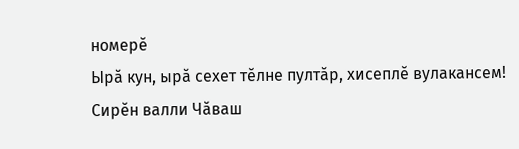номерĕ
Ырă кун, ырă сехет тĕлне пултăр, хисеплĕ вулакансем!
Сирĕн валли Чăваш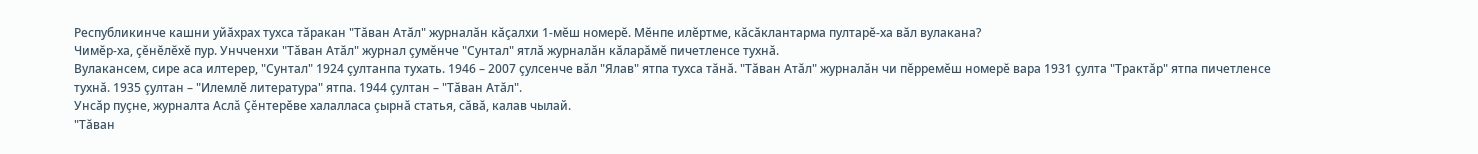Республикинче кашни уйăхрах тухса тăракан "Тăван Атăл" журналăн кăçалхи 1-мĕш номерĕ. Мĕнпе илĕртме, кăсăклантарма пултарĕ-ха вăл вулакана?
Чимĕр-ха, çĕнĕлĕхĕ пур. Унчченхи "Тăван Атăл" журнал çумĕнче "Сунтал" ятлă журналăн кăларăмĕ пичетленсе тухнă.
Вулакансем, сире аса илтерер, "Сунтал" 1924 çултанпа тухать. 1946 – 2007 çулсенче вăл "Ялав" ятпа тухса тăнă. "Тăван Атăл" журналăн чи пĕрремĕш номерĕ вара 1931 çулта "Трактăр" ятпа пичетленсе тухнă. 1935 çултан – "Илемлĕ литература" ятпа. 1944 çултан – "Тăван Атăл".
Унсăр пуçне, журналта Аслă Çĕнтерĕве халалласа çырнă статья, сăвă, калав чылай.
"Тăван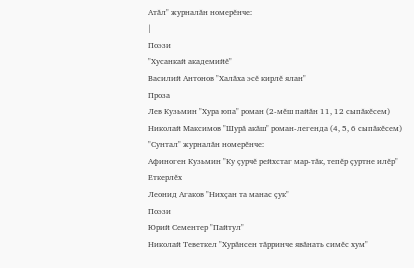Атăл" журналăн номерĕнче:
|
Поэзи
"Хусанкай академийĕ"
Василий Антонов "Халăха эсĕ кирлĕ ялан"
Проза
Лев Кузьмин "Хура юпа" роман (2-мĕш пайăн 11, 12 сыпăкĕсем)
Николай Максимов "Шурă акăш" роман-легенда (4, 5, 6 сыпăкĕсем)
"Сунтал" журналăн номерĕнче:
Афиноген Кузьмин "Ку çурчĕ рейхстаг мар-тăк, тепĕр çуртне илĕр"
Еткерлĕх
Леонид Агаков "Нихçан та манас çук"
Поэзи
Юрий Сементер "Пайтул"
Николай Теветкел "Хурăнсен тăрринче явăнать симĕс хум"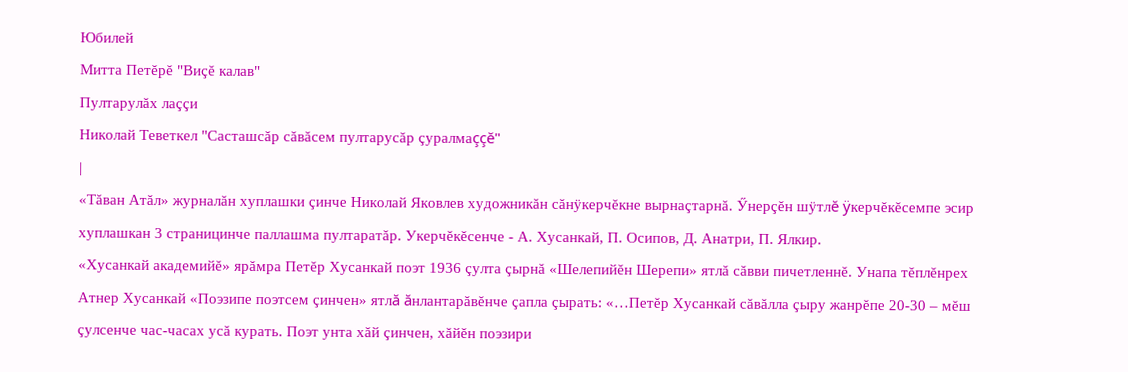Юбилей
Митта Петĕрĕ "Виçĕ калав"
Пултарулăх лаççи
Николай Теветкел "Састашсăр сăвăсем пултарусăр çуралмаççĕ"
|
«Тăван Атăл» журналăн хуплашки çинче Николай Яковлев художникăн сăнÿкерчĕкне вырнаçтарнă. Ӳнерçĕн шÿтлĕ ÿкерчĕкĕсемпе эсир хуплашкан 3 страницинче паллашма пултаратăр. Укерчĕкĕсенче - А. Хусанкай, П. Осипов, Д. Анатри, П. Ялкир.
«Хусанкай академийĕ» ярăмра Петĕр Хусанкай поэт 1936 çулта çырнă «Шелепийĕн Шерепи» ятлă сăвви пичетленнĕ. Унапа тĕплĕнрех Атнер Хусанкай «Поэзипе поэтсем çинчен» ятлă ăнлантарăвĕнче çапла çырать: «…Петĕр Хусанкай сăвăлла çыру жанрĕпе 20-30 – мĕш çулсенче час-часах усă курать. Поэт унта хăй çинчен, хăйĕн поэзири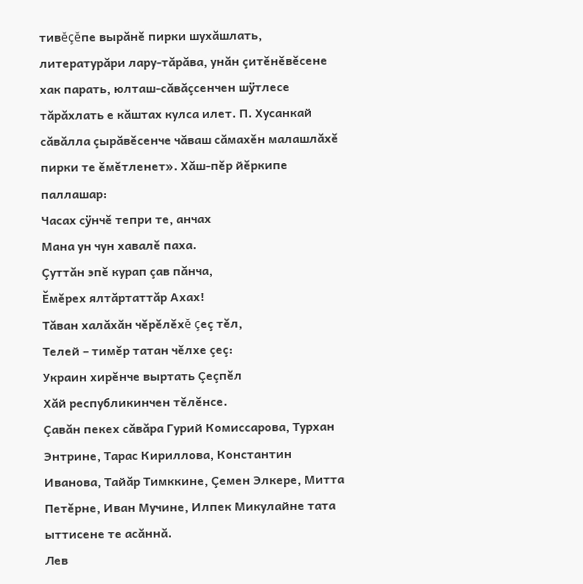тивĕçĕпе вырăнĕ пирки шухăшлать, литературăри лару-тăрăва, унăн çитĕнĕвĕсене хак парать, юлташ-сăвăçсенчен шÿтлесе тăрăхлать е кăштах кулса илет. П. Хусанкай сăвăлла çырăвĕсенче чăваш сăмахĕн малашлăхĕ пирки те ĕмĕтленет». Хăш-пĕр йĕркипе паллашар:
Часах сÿнчĕ тепри те, анчах
Мана ун чун хавалĕ паха.
Çуттăн эпĕ курап çав пăнча,
Ĕмĕрех ялтăртаттăр Ахах!
Тăван халăхăн чĕрĕлĕхĕ çеç тĕл,
Телей – тимĕр татан чĕлхе çеç:
Украин хирĕнче выртать Çеçпĕл
Хăй республикинчен тĕлĕнсе.
Çавăн пекех сăвăра Гурий Комиссарова, Турхан Энтрине, Тарас Кириллова, Константин Иванова, Тайăр Тимккине, Çемен Элкере, Митта Петĕрне, Иван Мучине, Илпек Микулайне тата ыттисене те асăннă.
Лев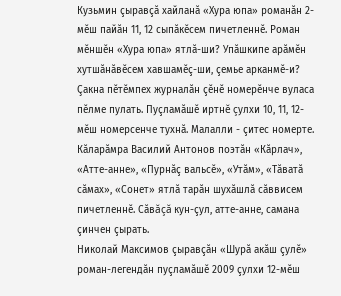Кузьмин çыравçă хайланă «Хура юпа» романăн 2-мĕш пайăн 11, 12 сыпăкĕсем пичетленнĕ. Роман мĕншĕн «Хура юпа» ятлă-ши? Упăшкипе арăмĕн хутшăнăвĕсем хавшамĕç-ши, çемье арканмĕ-и? Çакна пĕтĕмпех журналăн çĕнĕ номерĕнче вуласа пĕлме пулать. Пуçламăшĕ иртнĕ çулхи 10, 11, 12-мĕш номерсенче тухнă. Малалли - çитес номерте.
Кăларăмра Василий Антонов поэтăн «Кăрлач», «Атте-анне», «Пурнăç вальсĕ», «Утăм», «Тăватă сăмах», «Сонет» ятлă тарăн шухăшлă сăввисем пичетленнĕ. Сăвăçă кун-çул, атте-анне, самана çинчен çырать.
Николай Максимов çыравçăн «Шурă акăш çулĕ» роман-легендăн пуçламăшĕ 2009 çулхи 12-мĕш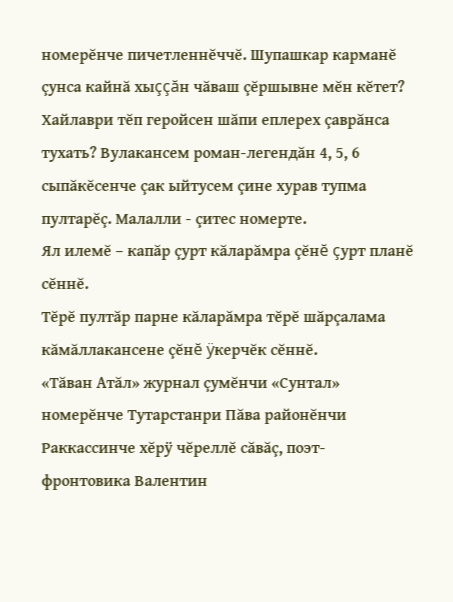номерĕнче пичетленнĕччĕ. Шупашкар карманĕ çунса кайнă хыççăн чăваш çĕршывне мĕн кĕтет? Хайлаври тĕп геройсен шăпи еплерех çаврăнса тухать? Вулакансем роман-легендăн 4, 5, 6 сыпăкĕсенче çак ыйтусем çине хурав тупма пултарĕç. Малалли - çитес номерте.
Ял илемĕ – капăр çурт кăларăмра çĕнĕ çурт планĕ сĕннĕ.
Тĕрĕ пултăр парне кăларăмра тĕрĕ шăрçалама кăмăллакансене çĕнĕ ÿкерчĕк сĕннĕ.
«Тăван Атăл» журнал çумĕнчи «Сунтал» номерĕнче Тутарстанри Пăва районĕнчи Раккассинче хĕрÿ чĕреллĕ сăвăç, поэт-фронтовика Валентин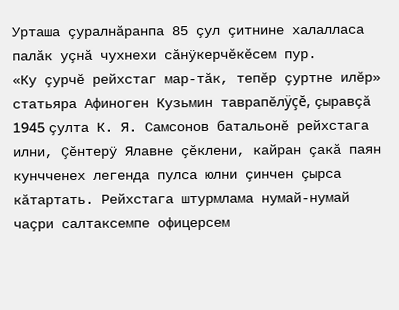Урташа çуралнăранпа 85 çул çитнине халалласа палăк уçнă чухнехи сăнÿкерчĕкĕсем пур.
«Ку çурчĕ рейхстаг мар-тăк, тепĕр çуртне илĕр» статьяра Афиноген Кузьмин таврапĕлÿçĕ, çыравçă 1945 çулта К. Я. Самсонов батальонĕ рейхстага илни, Çĕнтерÿ Ялавне çĕклени, кайран çакă паян кунчченех легенда пулса юлни çинчен çырса кăтартать. Рейхстага штурмлама нумай-нумай чаçри салтаксемпе офицерсем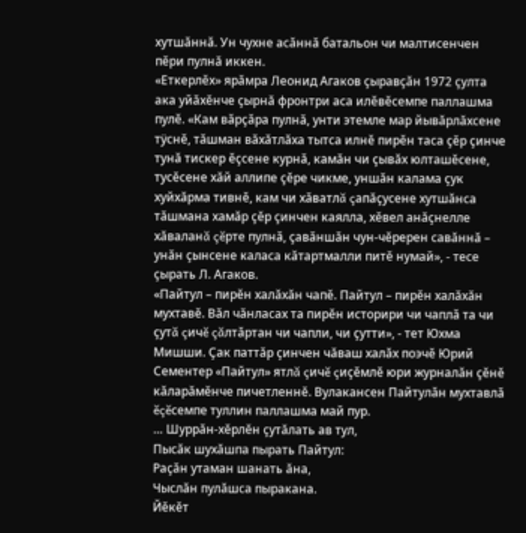хутшăннă. Ун чухне асăннă батальон чи малтисенчен пĕри пулнă иккен.
«Еткерлĕх» ярăмра Леонид Агаков çыравçăн 1972 çулта ака уйăхĕнче çырнă фронтри аса илĕвĕсемпе паллашма пулĕ. «Кам вăрçăра пулнă, унти этемле мар йывăрлăхсене тÿснĕ, тăшман вăхăтлăха тытса илнĕ пирĕн таса çĕр çинче тунă тискер ĕçсене курнă, камăн чи çывăх юлташĕсене, тусĕсене хăй аллипе çĕре чикме, уншăн калама çук хуйхăрма тивнĕ, кам чи хăватлă çапăçусене хутшăнса тăшмана хамăр çĕр çинчен каялла, хĕвел анăçнелле хăваланă çĕрте пулнă, çавăншăн чун-чĕререн савăннă – унăн çынсене каласа кăтартмалли питĕ нумай», - тесе çырать Л. Агаков.
«Пайтул – пирĕн халăхăн чапĕ. Пайтул – пирĕн халăхăн мухтавĕ. Вăл чăнласах та пирĕн историри чи чаплă та чи çутă çичĕ çăлтăртан чи чапли, чи çутти», - тет Юхма Мишши. Çак паттăр çинчен чăваш халăх поэчĕ Юрий Сементер «Пайтул» ятлă çичĕ çиçĕмлĕ юри журналăн çĕнĕ кăларăмĕнче пичетленнĕ. Вулакансен Пайтулăн мухтавлă ĕçĕсемпе туллин паллашма май пур.
… Шуррăн-хĕрлĕн çутăлать ав тул,
Пысăк шухăшпа пырать Пайтул:
Раçăн утаман шанать ăна,
Чыслăн пулăшса пыракана.
Йĕкĕт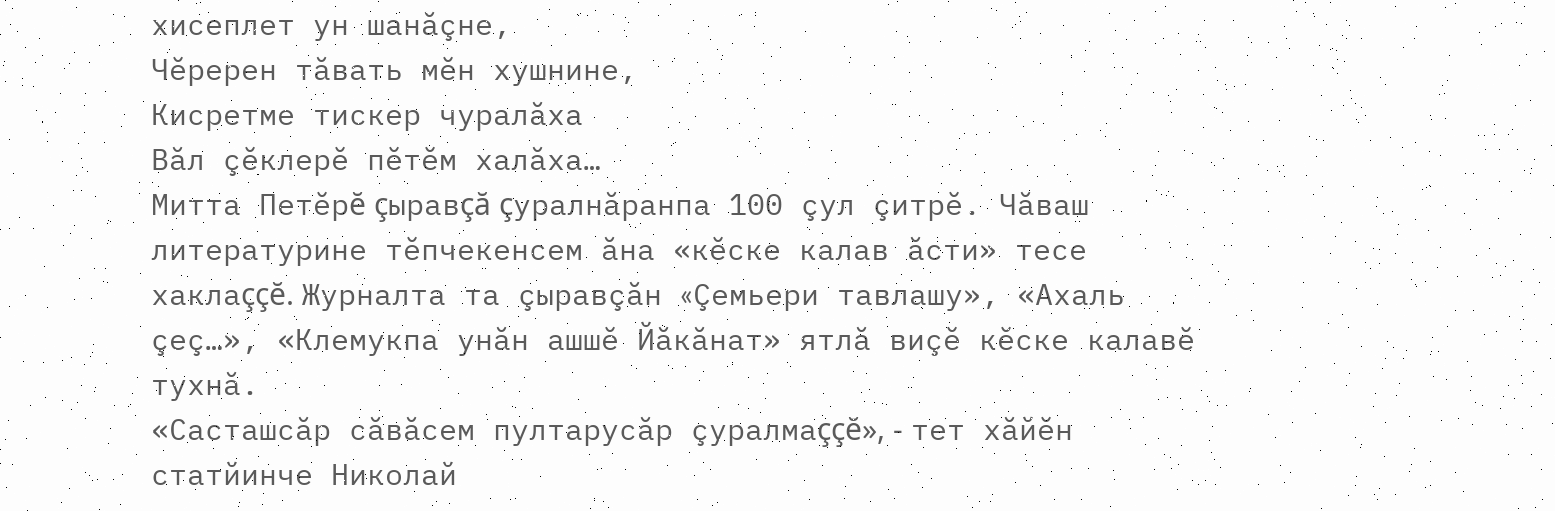хисеплет ун шанăçне,
Чĕререн тăвать мĕн хушнине,
Кисретме тискер чуралăха
Вăл çĕклерĕ пĕтĕм халăха…
Митта Петĕрĕ çыравçă çуралнăранпа 100 çул çитрĕ. Чăваш литературине тĕпчекенсем ăна «кĕске калав ăсти» тесе хаклаççĕ. Журналта та çыравçăн «Çемьери тавлашу», «Ахаль çеç…», «Клемукпа унăн ашшĕ Йăкăнат» ятлă виçĕ кĕске калавĕ тухнă.
«Састашсăр сăвăсем пултарусăр çуралмаççĕ», - тет хăйĕн статйинче Николай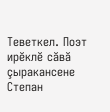Теветкел. Поэт ирĕклĕ сăвă çыракансене Степан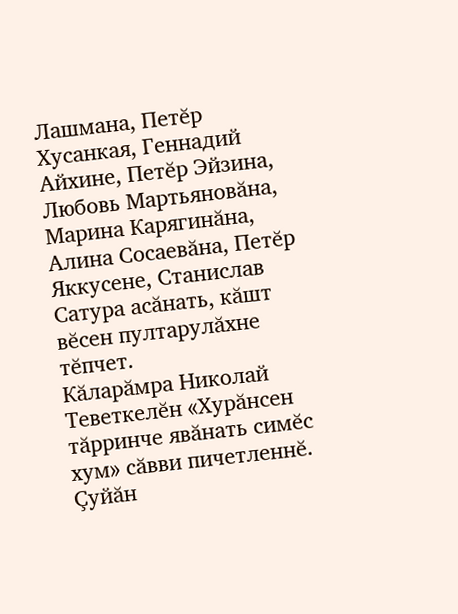Лашмана, Петĕр Хусанкая, Геннадий Айхине, Петĕр Эйзина, Любовь Мартьяновăна, Марина Карягинăна, Алина Сосаевăна, Петĕр Яккусене, Станислав Сатура асăнать, кăшт вĕсен пултарулăхне тĕпчет.
Кăларăмра Николай Теветкелĕн «Хурăнсен тăрринче явăнать симĕс хум» сăвви пичетленнĕ.
Çуйăн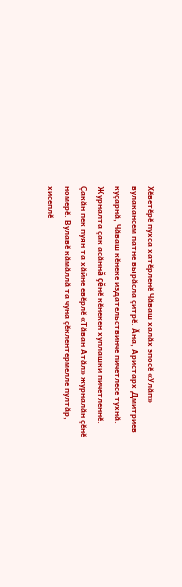Хĕветĕрĕ пухса хатĕрленĕ Чăваш халăх эпосĕ «Улăп» вулакансем патне вырăсла çитрĕ. Ăна, Аристарх Дмитриев куçарнă, Чăваш кĕнеке издательствинче пичетлесе тухнă. Журналта çак асăннă çĕнĕ кĕнекен хуплашки пичетленнĕ.
Çакăн пек пуян та хăйне евĕрлĕ «Тăван Атăл» журналăн çĕнĕ номерĕ. Вулавĕ кăмăллă та чуна çĕклентермелле пултăр, хисеплĕ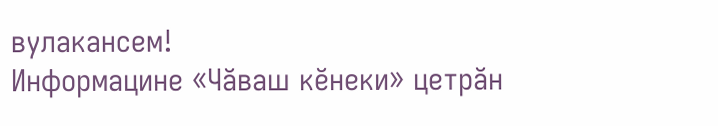вулакансем!
Информацине «Чăваш кĕнеки» цетрăн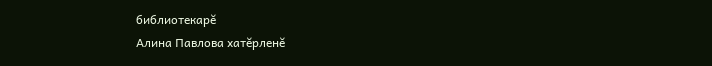библиотекарĕ
Алина Павлова хатĕрленĕ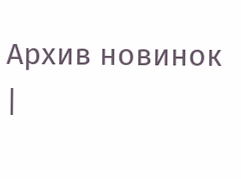Архив новинок
|